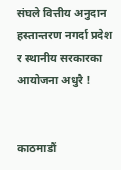संघले वित्तीय अनुदान हस्तान्तरण नगर्दा प्रदेश र स्थानीय सरकारका आयोजना अधुरै !


काठमाडौं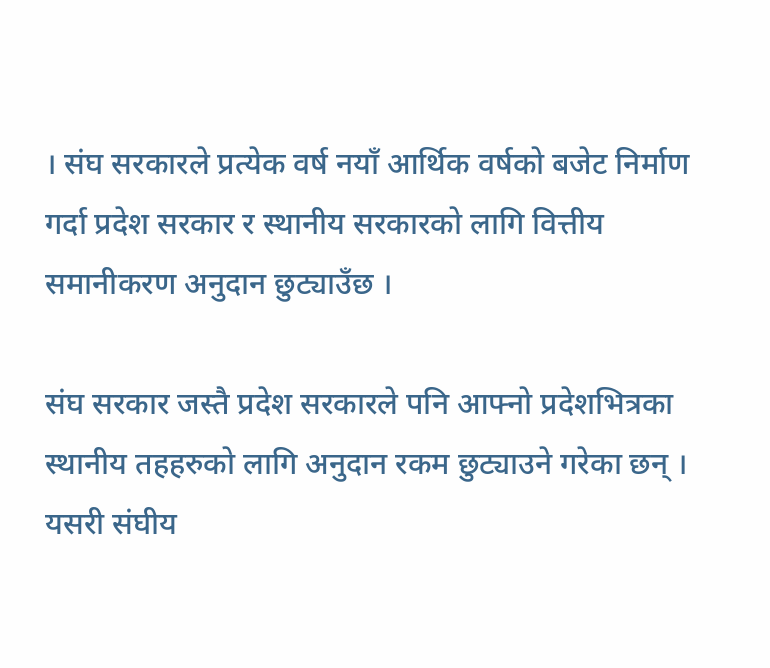। संघ सरकारले प्रत्येक वर्ष नयाँ आर्थिक वर्षको बजेट निर्माण गर्दा प्रदेश सरकार र स्थानीय सरकारको लागि वित्तीय समानीकरण अनुदान छुट्याउँछ ।

संघ सरकार जस्तै प्रदेश सरकारले पनि आफ्नो प्रदेशभित्रका स्थानीय तहहरुको लागि अनुदान रकम छुट्याउने गरेका छन् । यसरी संघीय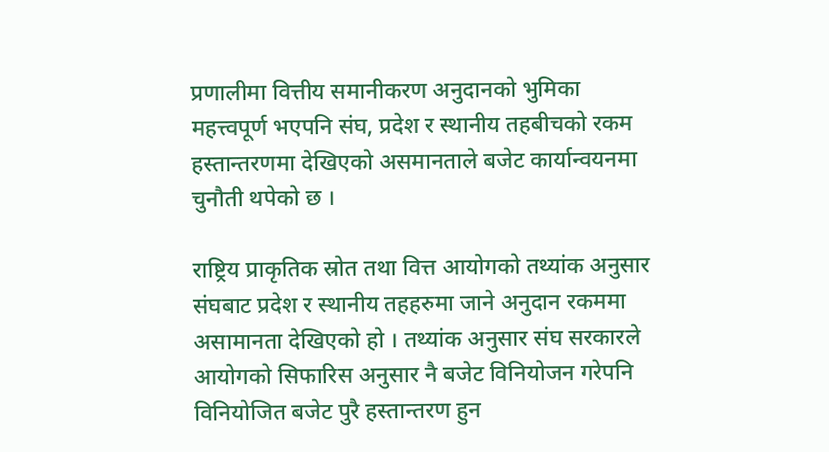प्रणालीमा वित्तीय समानीकरण अनुदानको भुमिका महत्त्वपूर्ण भएपनि संघ, प्रदेश र स्थानीय तहबीचको रकम हस्तान्तरणमा देखिएको असमानताले बजेट कार्यान्वयनमा चुनौती थपेको छ ।

राष्ट्रिय प्राकृतिक स्रोत तथा वित्त आयोगको तथ्यांक अनुसार संघबाट प्रदेश र स्थानीय तहहरुमा जाने अनुदान रकममा असामानता देखिएको हो । तथ्यांक अनुसार संघ सरकारले आयोगको सिफारिस अनुसार नै बजेट विनियोजन गरेपनि विनियोजित बजेट पुरै हस्तान्तरण हुन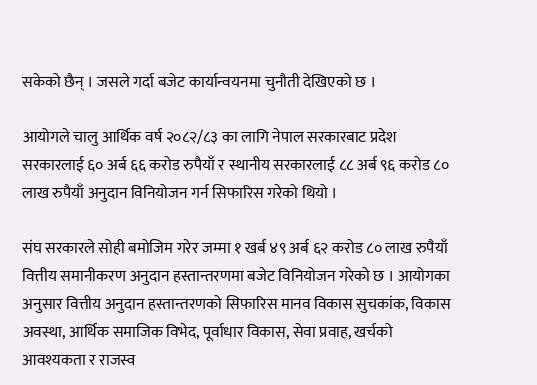सकेको छैन् । जसले गर्दा बजेट कार्यान्वयनमा चुनौती देखिएको छ ।

आयोगले चालु आर्थिक वर्ष २०८२/८३ का लागि नेपाल सरकारबाट प्रदेश सरकारलाई ६० अर्ब ६६ करोड रुपैयाँ र स्थानीय सरकारलाई ८८ अर्ब ९६ करोड ८० लाख रुपैयाँ अनुदान विनियोजन गर्न सिफारिस गरेको थियो ।

संघ सरकारले सोही बमोजिम गरेर जम्मा १ खर्ब ४९ अर्ब ६२ करोड ८० लाख रुपैयाँ वित्तीय समानीकरण अनुदान हस्तान्तरणमा बजेट विनियोजन गरेको छ । आयोगका अनुसार वित्तीय अनुदान हस्तान्तरणको सिफारिस मानव विकास सुचकांक, विकास अवस्था, आर्थिक समाजिक विभेद, पूर्वाधार विकास, सेवा प्रवाह, खर्चको आवश्यकता र राजस्व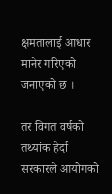क्षमतालाई आधार मानेर गरिएको जनाएको छ ।

तर विगत वर्षको तथ्यांक हेर्दा सरकारले आयोगको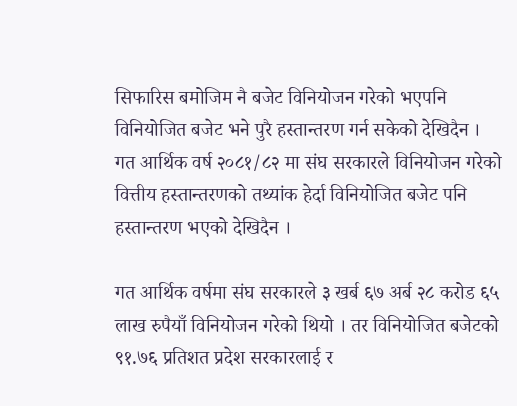सिफारिस बमोजिम नै बजेट विनियोजन गरेको भएपनि विनियोजित बजेट भने पुरै हस्तान्तरण गर्न सकेको देखिदैन । गत आर्थिक वर्ष २०८१/८२ मा संघ सरकारले विनियोजन गरेको वित्तीय हस्तान्तरणको तथ्यांक हेर्दा विनियोजित बजेट पनि हस्तान्तरण भएको देखिदैन ।

गत आर्थिक वर्षमा संघ सरकारले ३ खर्ब ६७ अर्ब २८ करोड ६५ लाख रुपैयाँ विनियोजन गरेको थियो । तर विनियोजित बजेटको ९१.७६ प्रतिशत प्रदेश सरकारलाई र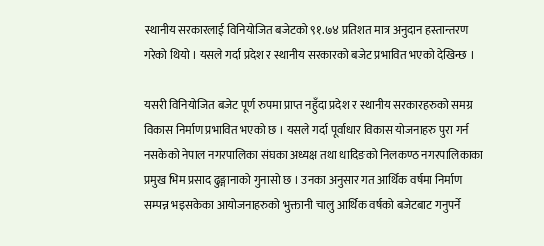स्थानीय सरकारलाई विनियोजित बजेटको ९१.७४ प्रतिशत मात्र अनुदान हस्तान्तरण गरेको थियो । यसले गर्दा प्रदेश र स्थानीय सरकारको बजेट प्रभावित भएको देखिन्छ ।

यसरी विनियोजित बजेट पूर्ण रुपमा प्राप्त नहुँदा प्रदेश र स्थानीय सरकारहरुको समग्र विकास निर्माण प्रभावित भएको छ । यसले गर्दा पूर्वाधार विकास योजनाहरु पुरा गर्न नसकेको नेपाल नगरपालिका संघका अध्यक्ष तथा धादिङको निलकण्ठ नगरपालिकाका प्रमुख भिम प्रसाद ढुङ्गानाको गुनासो छ । उनका अनुसार गत आर्थिक वर्षमा निर्माण सम्पन्न भइसकेका आयोजनाहरुको भुक्तानी चालु आर्थिक वर्षको बजेटबाट गनुपर्ने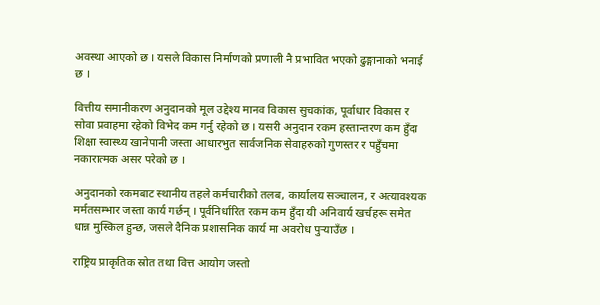अवस्था आएको छ । यसले विकास निर्माणको प्रणाली नै प्रभावित भएको ढुङ्गानाको भनाई छ ।

वित्तीय समानीकरण अनुदानको मूल उद्देश्य मानव विकास सुचकांक, पूर्वाधार विकास र सोवा प्रवाहमा रहेको विभेद कम गर्नु रहेको छ । यसरी अनुदान रकम हस्तान्तरण कम हुँदा शिक्षा स्वास्थ्य खानेपानी जस्ता आधारभुत सार्वजनिक सेवाहरुको गुणस्तर र पहुँचमा नकारात्मक असर परेको छ ।

अनुदानको रकमबाट स्थानीय तहले कर्मचारीको तलब, कार्यालय सञ्चालन, र अत्यावश्यक मर्मतसम्भार जस्ता कार्य गर्छन् । पूर्वनिर्धारित रकम कम हुँदा यी अनिवार्य खर्चहरू समेत धान्न मुस्किल हुन्छ, जसले दैनिक प्रशासनिक कार्य मा अवरोध पुर्‍याउँछ ।

राष्ट्रिय प्राकृतिक स्रोत तथा वित्त आयोग जस्तो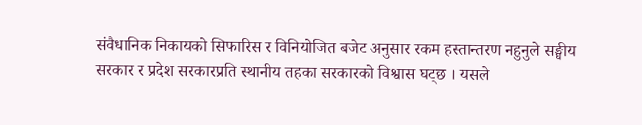संवैधानिक निकायको सिफारिस र विनियोजित बजेट अनुसार रकम हस्तान्तरण नहुनुले सङ्घीय सरकार र प्रदेश सरकारप्रति स्थानीय तहका सरकारको विश्वास घट्छ । यसले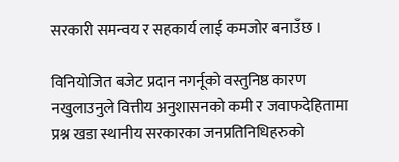सरकारी समन्वय र सहकार्य लाई कमजोर बनाउँछ ।

विनियोजित बजेट प्रदान नगर्नूको वस्तुनिष्ठ कारण नखुलाउनुले वित्तीय अनुशासनको कमी र जवाफदेहितामा प्रश्न खडा स्थानीय सरकारका जनप्रतिनिधिहरुको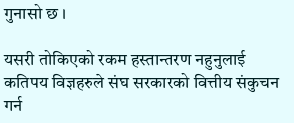गुनासो छ ।

यसरी तोकिएको रकम हस्तान्तरण नहुनुलाई कतिपय विज्ञहरुले संघ सरकारको वित्तीय संकुचन गर्न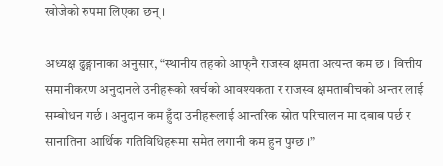खोजेको रुपमा लिएका छन् ।

अध्यक्ष ढुङ्गानाका अनुसार, “स्थानीय तहको आफ्‌नै राजस्व क्षमता अत्यन्त कम छ । वित्तीय समानीकरण अनुदानले उनीहरूको खर्चको आवश्यकता र राजस्व क्षमताबीचको अन्तर लाई सम्बोधन गर्छ । अनुदान कम हुँदा उनीहरूलाई आन्तरिक स्रोत परिचालन मा दबाब पर्छ र सानातिना आर्थिक गतिविधिहरूमा समेत लगानी कम हुन पुग्छ ।”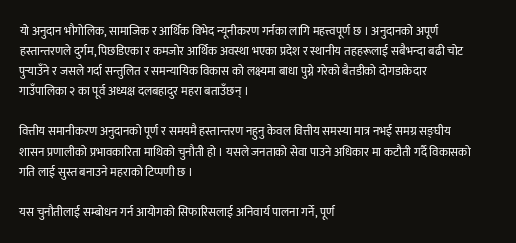यो अनुदान भौगोलिक, सामाजिक र आर्थिक विभेद न्यूनीकरण गर्नका लागि महत्त्वपूर्ण छ । अनुदानको अपूर्ण हस्तान्तरणले दुर्गम, पिछडिएका र कमजोर आर्थिक अवस्था भएका प्रदेश र स्थानीय तहहरूलाई सबैभन्दा बढी चोट पुर्‍याउँने र जसले गर्दा सन्तुलित र समन्यायिक विकास को लक्ष्यमा बाधा पुग्ने गरेको बैतडीको दोगडाकेदार गाउँपालिका २ का पूर्व अध्यक्ष दलबहादुर महरा बताउँछन् ।

वित्तीय समानीकरण अनुदानको पूर्ण र समयमै हस्तान्तरण नहुनु केवल वित्तीय समस्या मात्र नभई समग्र सङ्घीय शासन प्रणालीको प्रभावकारिता माथिको चुनौती हो । यसले जनताको सेवा पाउने अधिकार मा कटौती गर्दै विकासको गति लाई सुस्त बनाउने महराको टिप्पणी छ ।

यस चुनौतीलाई सम्बोधन गर्न आयोगको सिफारिसलाई अनिवार्य पालना गर्ने, पूर्ण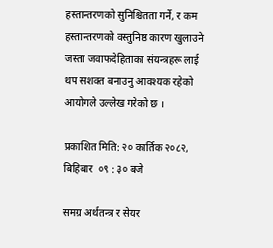हस्तान्तरणको सुनिश्चितता गर्ने, र कम हस्तान्तरणको वस्तुनिष्ठ कारण खुलाउने जस्ता जवाफदेहिताका संयन्त्रहरू लाई थप सशक्त बनाउनु आवश्यक रहेको आयोगले उल्लेख गरेको छ ।

प्रकाशित मिति: २० कार्तिक २०८२, बिहिबार  ०९ : ३० बजे

समग्र अर्थतन्त्र र सेयर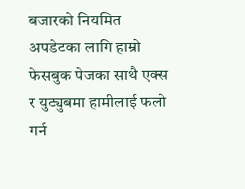बजारको नियमित अपडेटका लागि हाम्रो फेसबुक पेजका साथै एक्स र युट्युबमा हामीलाई फलो गर्न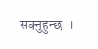सक्नुहुन्छ  ।